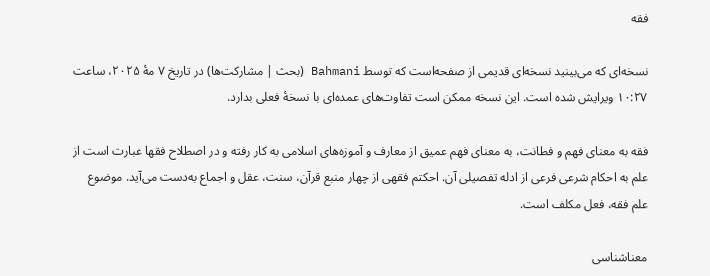فقه

نسخه‌ای که می‌بینید نسخه‌ای قدیمی از صفحه‌است که توسط Bahmani (بحث | مشارکت‌ها) در تاریخ ۷ مهٔ ۲۰۲۵، ساعت ۱۰:۲۷ ویرایش شده است. این نسخه ممکن است تفاوت‌های عمده‌ای با نسخهٔ فعلی بدارد.

فقه به معنای فهم و فطانت، به معنای فهم عمیق از معارف و آموزه‌های اسلامی به کار رفته و در اصطلاح فقها عبارت است از علم به احکام شرعی فرعی از ادله تفصیلی آن. احکتم فقهی از چهار منبع قرآن، سنت، عقل و اجماع به‌دست می‌آید. موضوع علم فقه، فعل مکلف است.

معناشناسی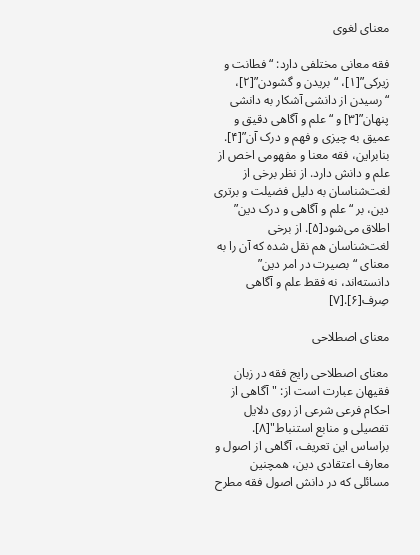معنای لغوی

فقه معانی مختلفی دارد: “فطانت و زیرکی”[۱]، “بریدن و گشودن”[۲]، “رسیدن از دانشی آشکار به دانشی پنهان”[۳] و “علم و آگاهی دقیق و عمیق به چیزی و فهم و درک آن”[۴]. بنابراین، فقه معنا و مفهومی اخص از علم و دانش دارد. از نظر برخی از لغت‌شناسان به دلیل فضیلت و برتری دین، بر “علم و آگاهی و درک دین” اطلاق می‌شود[۵]. از برخی لغت‌شناسان هم نقل شده که آن را به معنای “بصیرت در امر دین” دانسته‌اند، نه فقط علم و آگاهی صِرف[۶].[۷]

معنای اصطلاحی

معنای اصطلاحی رایج فقه در زبان فقیهان عبارت است از: "آگاهی از احکام فرعی شرعی از روی دلایل تفصیلی و منابع استنباط"[۸]. براساس این تعریف، آگاهی از اصول و معارف اعتقادی دین، همچنین مسائلی که در دانش اصول فقه مطرح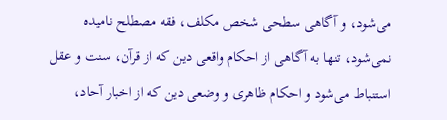می‌شود، و آگاهی سطحی شخص مکلف، فقه مصطلح نامیده نمی‌شود، تنها به آگاهی از احکام واقعی دین که از قرآن، سنت و عقل استنباط می‌شود و احکام ظاهری و وضعی دین که از اخبار آحاد،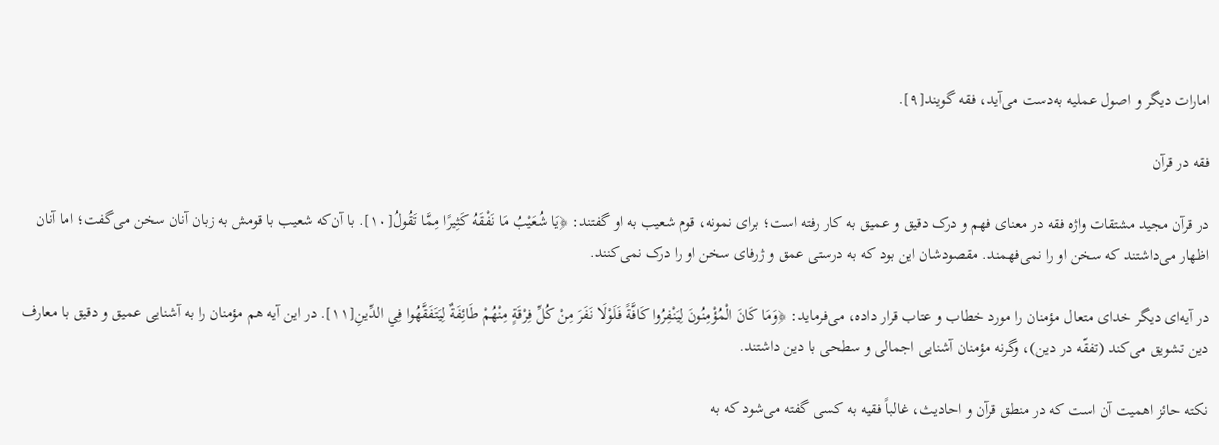امارات دیگر و اصول عملیه به‌دست می‌آید، فقه گویند[۹].

فقه در قرآن

در قرآن مجید مشتقات واژه فقه در معنای فهم و درک دقیق و عمیق به کار رفته است؛ برای نمونه، قوم شعیب به او گفتند: ﴿يَا شُعَيْبُ مَا نَفْقَهُ كَثِيرًا مِمَّا تَقُولُ[۱۰]. با آن‌که شعیب با قومش به زبان آنان سخن می‌گفت؛ اما آنان اظهار می‌داشتند که سخن او را نمی‌فهمند. مقصودشان این بود که به درستی عمق و ژرفای سخن او را درک نمی‌کنند.

در آیه‌ای دیگر خدای متعال مؤمنان را مورد خطاب و عتاب قرار داده، می‌فرماید: ﴿وَمَا كَانَ الْمُؤْمِنُونَ لِيَنْفِرُوا كَافَّةً فَلَوْلَا نَفَرَ مِنْ كُلِّ فِرْقَةٍ مِنْهُمْ طَائِفَةٌ لِيَتَفَقَّهُوا فِي الدِّينِ[۱۱]. در این آیه هم مؤمنان را به آشنایی عمیق و دقیق با معارف دین تشویق می‌کند (تفقّه در دین)، وگرنه مؤمنان آشنایی اجمالی و سطحی با دین داشتند.

نکته حائز اهمیت آن است که در منطق قرآن و احادیث، غالباً فقیه به کسی گفته می‌شود که به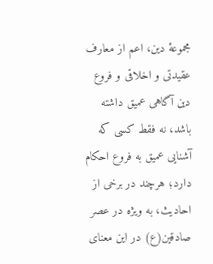مجموعۀ دین، اعم از معارف عقیدتی و اخلاقی و فروع دین آگاهی عمیق داشته باشد، نه فقط کسی که آشنایی عمیق به فروع احکام دارد؛ هرچند در برخی از احادیث، به ویژه در عصر صادقین(ع) در این معنای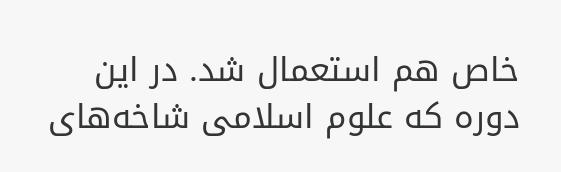خاص هم استعمال شد. در این دوره که علوم اسلامی شاخه‌های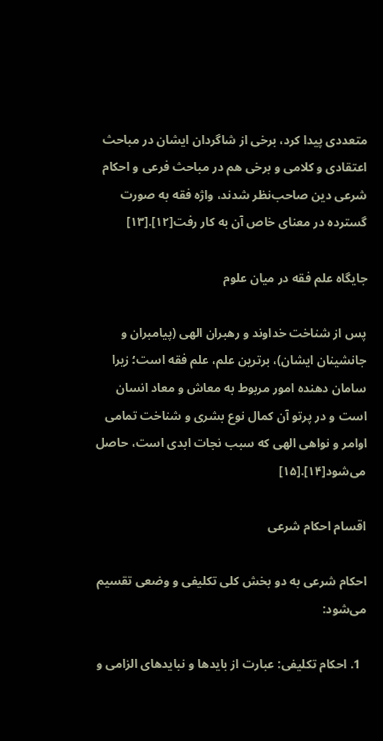متعددی پیدا کرد، برخی از شاگردان ایشان در مباحث اعتقادی و کلامی و برخی هم در مباحث فرعی و احکام شرعی دین صاحب‌نظر شدند، واژه فقه به صورت گسترده در معنای خاص آن به کار رفت[۱۲].[۱۳]

جایگاه علم فقه در میان علوم

پس از شناخت خداوند و رهبران الهی (پیامبران و جانشینان ایشان)، برترین علم، علم فقه است؛ زیرا سامان دهنده امور مربوط به معاش و معاد انسان است و در پرتو آن کمال نوع بشری و شناخت تمامی اوامر و نواهی الهی که سبب نجات ابدی است، حاصل می‌شود[۱۴].[۱۵]

اقسام احکام شرعی

احکام شرعی به دو بخش کلی تکلیفی و وضعی تقسیم می‌شود:

  1. احکام تکلیفی: عبارت از بایدها و نبایدهای الزامی و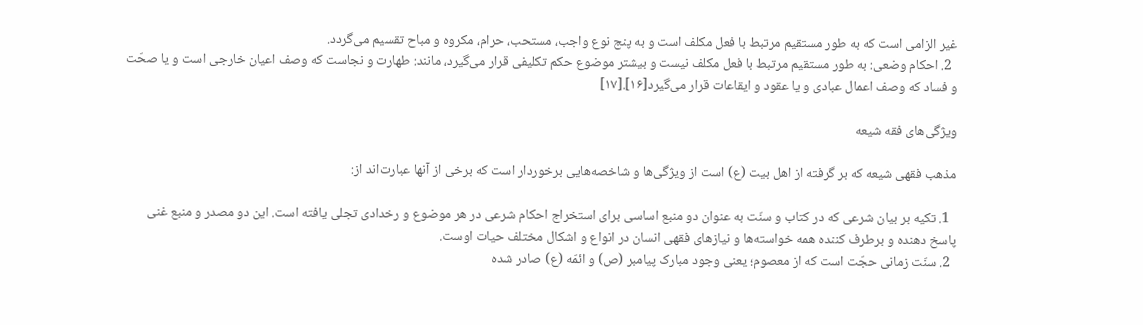غیر الزامی است که به طور مستقیم مرتبط با فعل مکلف است و به پنج نوع واجب، مستحب، حرام، مکروه و مباح تقسیم می‌گردد.
  2. احکام وضعی: به طور مستقیم مرتبط با فعل مکلف نیست و بیشتر موضوع حکم تکلیفی قرار می‌گیرد، مانند: طهارت و نجاست که وصف اعیان خارجی است و یا صحّت و فساد که وصف اعمال عبادی و یا عقود و ایقاعات قرار می‌گیرد[۱۶].[۱۷]

ویژگی‌های فقه شیعه

مذهب فقهی شیعه که بر گرفته از اهل بیت (ع) است از ویژگی‌ها و شاخصه‌هایی برخوردار است که برخی از آنها عبارت‌اند از:

  1. تکیه بر بیان شرعی که در کتاب و سنّت به عنوان دو منبع اساسی برای استخراج احکام شرعی در هر موضوع و رخدادی تجلی یافته است. این دو مصدر و منبع غنی پاسخ دهنده و برطرف کننده همه خواسته‌ها و نیازهای فقهی انسان در انواع و اشکال مختلف حیات اوست.
  2. سنّت زمانی حجّت است که از معصوم؛ یعنی وجود مبارک پیامبر (ص) و ائمّه (ع) صادر شده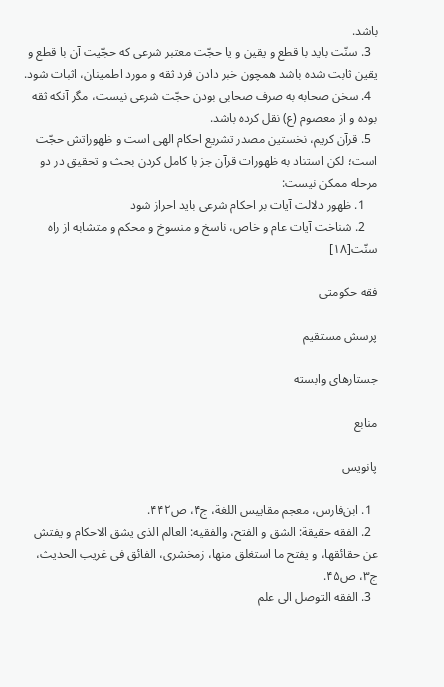باشد.
  3. سنّت باید با قطع و یقین و یا حجّت معتبر شرعی که حجّیت آن با قطع و یقین ثابت شده باشد همچون خبر دادن فرد ثقه و مورد اطمینان، اثبات شود.
  4. سخن صحابه به صرف صحابی بودن حجّت شرعی نیست، مگر آنکه ثقه بوده و از معصوم (ع) نقل کرده باشد.
  5. قرآن کریم، نخستین مصدر تشریع احکام الهی است و ظهوراتش حجّت است؛ لکن استناد به ظهورات قرآن جز با کامل کردن بحث و تحقیق در دو مرحله ممکن نیست:
    1. ظهور دلالت آیات بر احکام شرعی باید احراز شود
    2. شناخت آیات عام و خاص، ناسخ و منسوخ و محکم و متشابه از راه سنّت[۱۸]

فقه حکومتی

پرسش مستقیم

جستارهای وابسته

منابع

پانویس

  1. ابن‌فارس، معجم مقاییس اللغة، ج۴، ص۴۴۲.
  2. الفقه حقیقة: الشق و الفتح، والفقیه: العالم الذی یشق الاحکام و یفتش عن حقائقها، و یفتح ما استغلق منها، زمخشری، الفائق فی غریب الحدیث، ج۳، ص۴۵.
  3. الفقه التوصل الی علم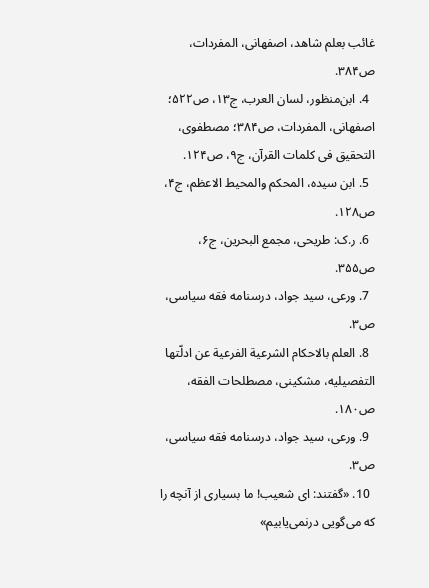غائب بعلم شاهد، اصفهانی، المفردات، ص۳۸۴.
  4. ابن‌منظور، لسان العرب، ج۱۳، ص۵۲۲؛ اصفهانی، المفردات، ص۳۸۴؛ مصطفوی، التحقیق فی کلمات القرآن، ج۹، ص۱۲۴.
  5. ابن سیده، المحکم والمحیط الاعظم، ج۴، ص۱۲۸.
  6. ر.ک: طریحی، مجمع البحرین، ج۶، ص۳۵۵.
  7. ورعی، سید جواد، درسنامه فقه سیاسی، ص۳.
  8. العلم بالاحکام الشرعیة الفرعیة عن ادلّتها التفصیلیه، مشکینی، مصطلحات الفقه، ص۱۸۰.
  9. ورعی، سید جواد، درسنامه فقه سیاسی، ص۳.
  10. «گفتند: ای شعیب! ما بسیاری از آنچه را که می‌گویی درنمی‌یابیم»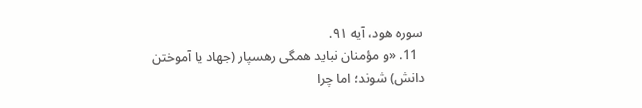سوره هود، آیه ۹۱.
  11. «و مؤمنان نباید همگی رهسپار (جهاد یا آموختن دانش) شوند؛ اما چرا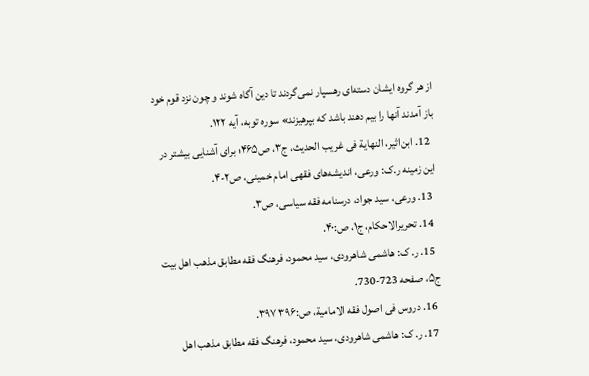از هر گروه ایشان دسته‌ای رهسپار نمی‌گردند تا دین آگاه شوند و چون نزد قوم خود باز آمدند آنها را بیم دهند باشد که بپرهیزند» سوره توبه، آیه ۱۲۲.
  12. ابن‌اثیر، النهایة فی غریب الحدیث، ج۳، ص۴۶۵؛ برای آشنایی بیشتر در این زمینه ر.ک: ورعی، اندیشه‌های فقهی امام خمینی، ص۲-۴.
  13. ورعی، سید جواد، درسنامه فقه سیاسی، ص۳.
  14. تحریرالاحکام، ج۱، ص:۴۰.
  15. ر. ک: هاشمی شاهرودی، سید محمود، فرهنگ فقه مطابق مذهب اهل بیت ج۵، صفحه 723-730.
  16. دروس فی اصول فقه الامامیة، ص:۳۹۶ ۳۹۷.
  17. ر. ک: هاشمی شاهرودی، سید محمود، فرهنگ فقه مطابق مذهب اهل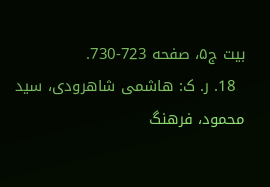بیت ج۵، صفحه 723-730.
  18. ر. ک: هاشمی شاهرودی، سید محمود، فرهنگ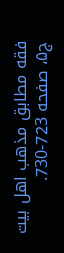فقه مطابق مذهب اهل بیت ج۵، صفحه 723-730.